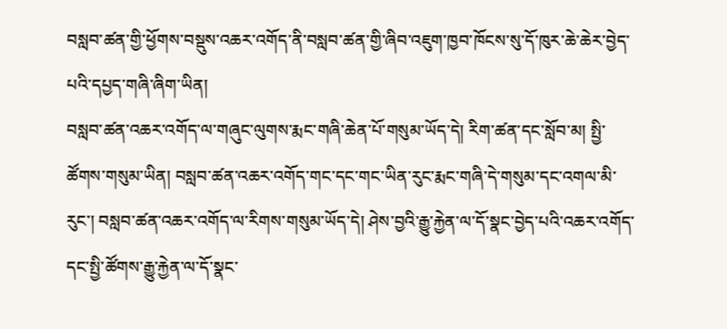བསླབ་ཚན་གྱི་ཕྱོགས་བསྡུས་འཆར་འགོད་ནི་བསླབ་ཚན་གྱི་ཞིབ་འཇུག་ཁྱབ་ཁོངས་སུ་དོ་ཁུར་ཆེ་ཆེར་བྱེད་པའི་དཔྱད་གཞི་ཞིག་ཡིན།
བསླབ་ཚན་འཆར་འགོད་ལ་གཞུང་ལུགས་རྨང་གཞི་ཆེན་པོ་གསུམ་ཡོད་དེ། རིག་ཚན་དང་སློབ་མ། སྤྱི་ཚོགས་གསུམ་ཡིན། བསླབ་ཚན་འཆར་འགོད་གང་དང་གང་ཡིན་རུང་རྨང་གཞི་དེ་གསུམ་དང་འགལ་མི་རུང་། བསླབ་ཚན་འཆར་འགོད་ལ་རིགས་གསུམ་ཡོད་དེ། ཤེས་བྱའི་རྒྱུ་རྐྱེན་ལ་དོ་སྣང་བྱེད་པའི་འཆར་འགོད་དང་སྤྱི་ཚོགས་རྒྱུ་རྐྱེན་ལ་དོ་སྣང་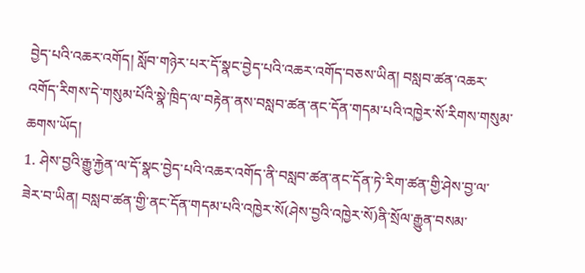བྱེད་པའི་འཆར་འགོད། སློབ་གཉེར་པར་དོ་སྣང་བྱེད་པའི་འཆར་འགོད་བཅས་ཡིན། བསླབ་ཚན་འཆར་འགོད་རིགས་དེ་གསུམ་པོའི་སྣེ་ཁྲིད་ལ་བརྟེན་ནས་བསླབ་ཚན་ནང་དོན་གདམ་པའི་འཁྱེར་སོ་རིགས་གསུམ་ཆགས་ཡོད།
1. ཤེས་བྱའི་རྒྱུ་རྐྱེན་ལ་དོ་སྣང་བྱེད་པའི་འཆར་འགོད་ནི་བསླབ་ཚན་ནང་དོན་ཏེ་རིག་ཚན་གྱི་ཤེས་བྱ་ལ་ཟེར་བ་ཡིན། བསླབ་ཚན་གྱི་ནང་དོན་གདམ་པའི་འཁྱེར་སོ(ཤེས་བྱའི་འཁྱེར་སོ)ནི་སྲོལ་རྒྱུན་བསམ་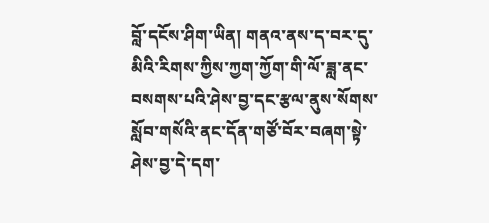བློ་དངོས་ཤིག་ཡིན། གནའ་ནས་ད་བར་དུ་མིའི་རིགས་ཀྱིས་ཀྱག་ཀྱོག་གི་ལོ་ཟླ་ནང་བསགས་པའི་ཤེས་བྱ་དང་རྩལ་ནུས་སོགས་སློབ་གསོའི་ནང་དོན་གཙོ་བོར་བཞག་སྟེ་ཤེས་བྱ་དེ་དག་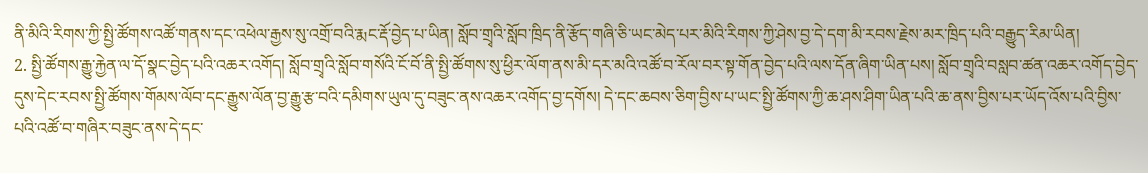ནི་མིའི་རིགས་ཀྱི་སྤྱི་ཚོགས་འཚོ་གནས་དང་འཕེལ་རྒྱས་སུ་འགྲོ་བའི་རྨང་རྡོ་བྱེད་པ་ཡིན། སློབ་གྲྭའི་སློབ་ཁྲིད་ནི་རྩོད་གཞི་ཅི་ཡང་མེད་པར་མིའི་རིགས་ཀྱི་ཤེས་བྱ་དེ་དག་མི་རབས་རྗེས་མར་ཁྲིད་པའི་བརྒྱུད་རིམ་ཡིན།
2. སྤྱི་ཚོགས་རྒྱུ་རྐྱེན་ལ་དོ་སྣང་བྱེད་པའི་འཆར་འགོད། སློབ་གྲྭའི་སློབ་གསོའི་ངོ་བོ་ནི་སྤྱི་ཚོགས་སུ་ཕྱིར་ལོག་ནས་མི་དར་མའི་འཚོ་བ་རོལ་བར་སྟ་གོན་བྱེད་པའི་ལས་དོན་ཞིག་ཡིན་པས། སློབ་གྲྭའི་བསླབ་ཚན་འཆར་འགོད་བྱེད་དུས་དེང་རབས་སྤྱི་ཚོགས་གོམས་ལོབ་དང་རྒྱུས་ལོན་བྱ་རྒྱུ་རྩ་བའི་དམིགས་ཡུལ་དུ་བཟུང་ནས་འཆར་འགོད་བྱ་དགོས། དེ་དང་ཆབས་ཅིག་བྱིས་པ་ཡང་སྤྱི་ཚོགས་ཀྱི་ཆ་ཤས་ཤིག་ཡིན་པའི་ཆ་ནས་བྱིས་པར་ཡོད་འོས་པའི་བྱིས་པའི་འཚོ་བ་གཞིར་བཟུང་ནས་དེ་དང་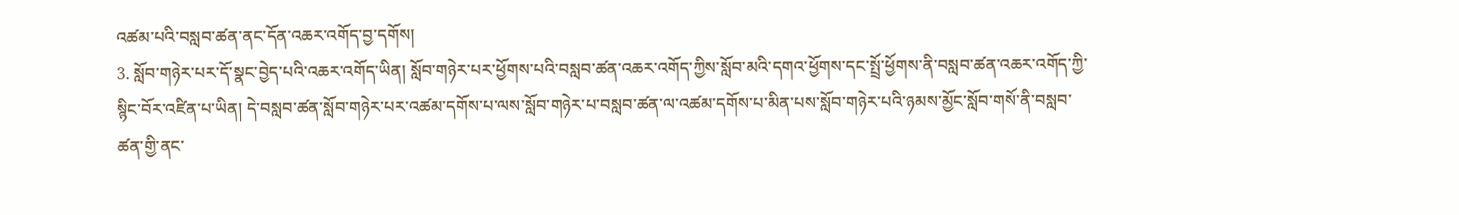འཚམ་པའི་བསླབ་ཚན་ནང་དོན་འཆར་འགོད་བྱ་དགོས།
3. སློབ་གཉེར་པར་དོ་སྣང་བྱེད་པའི་འཆར་འགོད་ཡིན། སློབ་གཉེར་པར་ཕྱོགས་པའི་བསླབ་ཚན་འཆར་འགོད་ཀྱིས་སློབ་མའི་དགའ་ཕྱོགས་དང་སྤྲོ་ཕྱོགས་ནི་བསླབ་ཚན་འཆར་འགོད་ཀྱི་སྙིང་བོར་འཛིན་པ་ཡིན། དེ་བསླབ་ཚན་སློབ་གཉེར་པར་འཚམ་དགོས་པ་ལས་སློབ་གཉེར་པ་བསླབ་ཚན་ལ་འཚམ་དགོས་པ་མིན་པས་སློབ་གཉེར་པའི་ཉམས་མྱོང་སློབ་གསོ་ནི་བསླབ་ཚན་གྱི་ནང་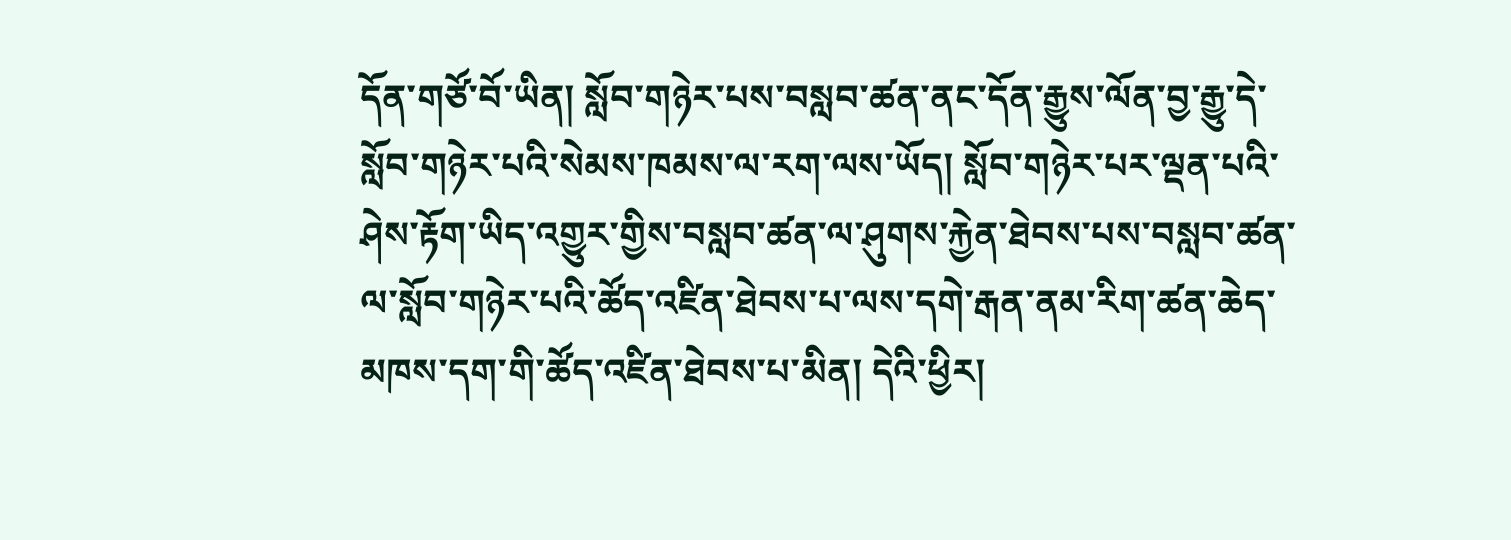དོན་གཙོ་བོ་ཡིན། སློབ་གཉེར་པས་བསླབ་ཚན་ནང་དོན་རྒྱུས་ལོན་བྱ་རྒྱུ་དེ་སློབ་གཉེར་པའི་སེམས་ཁམས་ལ་རག་ལས་ཡོད། སློབ་གཉེར་པར་ལྡན་པའི་ཤེས་རྟོག་ཡིད་འགྱུར་གྱིས་བསླབ་ཚན་ལ་ཤུགས་རྐྱེན་ཐེབས་པས་བསླབ་ཚན་ལ་སློབ་གཉེར་པའི་ཚོད་འཛིན་ཐེབས་པ་ལས་དགེ་རྒན་ནམ་རིག་ཚན་ཆེད་མཁས་དག་གི་ཚོད་འཛིན་ཐེབས་པ་མིན། དེའི་ཕྱིར།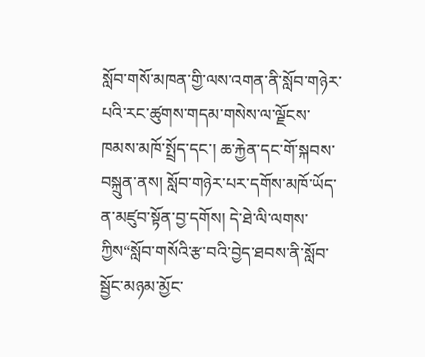སློབ་གསོ་མཁན་གྱི་ལས་འགན་ནི་སློབ་གཉེར་པའི་རང་ཚུགས་གདམ་གསེས་ལ་ལྗོངས་ཁམས་མཁོ་སྤྲོད་དང་། ཆ་རྐྱེན་དང་གོ་སྐབས་བསྐྲུན་ནས། སློབ་གཉེར་པར་དགོས་མཁོ་ཡོད་ན་མཛུབ་སྟོན་བྱ་དགོས། དེ་ཐེ་ལི་ལགས་ཀྱིས“སློབ་གསོའི་རྩ་བའི་བྱེད་ཐབས་ནི་སློབ་སྦྱོང་མཉམ་མྱོང་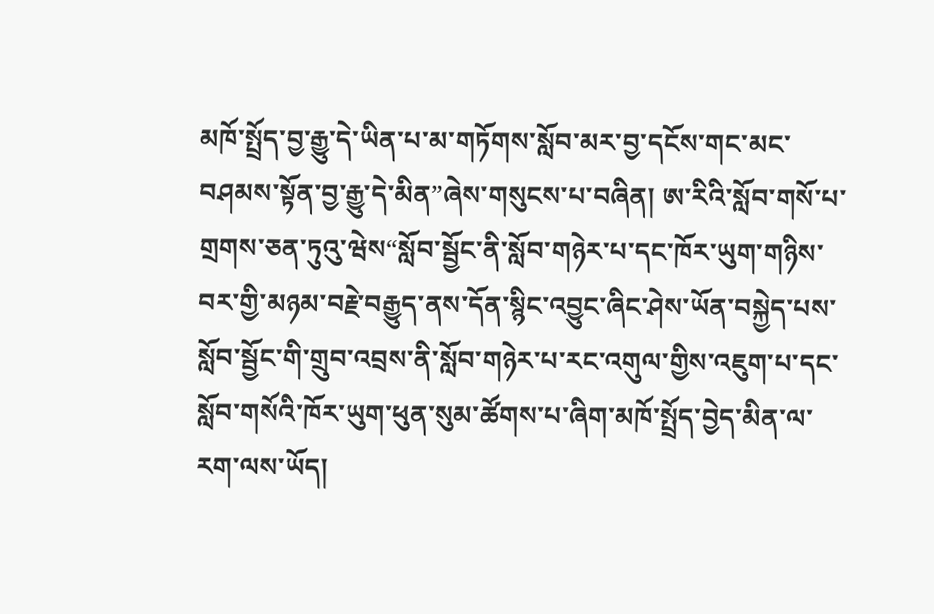མཁོ་སྤྲོད་བྱ་རྒྱུ་དེ་ཡིན་པ་མ་གཏོགས་སློབ་མར་བྱ་དངོས་གང་མང་བཤམས་སྟོན་བྱ་རྒྱུ་དེ་མིན”ཞེས་གསུངས་པ་བཞིན། ཨ་རིའི་སློབ་གསོ་པ་གྲགས་ཅན་ཏུའུ་ཝེས“སློབ་སྦྱོང་ནི་སློབ་གཉེར་པ་དང་ཁོར་ཡུག་གཉིས་བར་གྱི་མཉམ་བརྗེ་བརྒྱུད་ནས་དོན་སྙིང་འབྱུང་ཞིང་ཤེས་ཡོན་བསྐྱེད་པས་སློབ་སྦྱོང་གི་གྲུབ་འབྲས་ནི་སློབ་གཉེར་པ་རང་འགུལ་གྱིས་འཇུག་པ་དང་སློབ་གསོའི་ཁོར་ཡུག་ཕུན་སུམ་ཚོགས་པ་ཞིག་མཁོ་སྤྲོད་བྱེད་མིན་ལ་རག་ལས་ཡོད།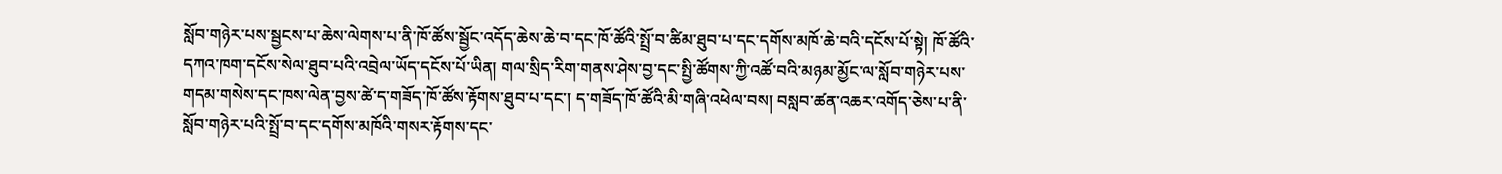སློབ་གཉེར་པས་སྦྱངས་པ་ཆེས་ལེགས་པ་ནི་ཁོ་ཚོས་སྦྱོང་འདོད་ཆེས་ཆེ་བ་དང་ཁོ་ཚོའི་སྤྲོ་བ་ཚིམ་ཐུབ་པ་དང་དགོས་མཁོ་ཆེ་བའི་དངོས་པོ་སྟེ། ཁོ་ཚོའི་དཀའ་ཁག་དངོས་སེལ་ཐུབ་པའི་འབྲེལ་ཡོད་དངོས་པོ་ཡིན། གལ་སྲིད་རིག་གནས་ཤེས་བྱ་དང་སྤྱི་ཚོགས་ཀྱི་འཚོ་བའི་མཉམ་མྱོང་ལ་སློབ་གཉེར་པས་གདམ་གསེས་དང་ཁས་ལེན་བྱས་ཚེ་ད་གཟོད་ཁོ་ཚོས་རྟོགས་ཐུབ་པ་དང་། ད་གཟོད་ཁོ་ཚོའི་མི་གཞི་འཕེལ་བས། བསླབ་ཚན་འཆར་འགོད་ཅེས་པ་ནི་སློབ་གཉེར་པའི་སྤྲོ་བ་དང་དགོས་མཁོའི་གསར་རྟོགས་དང་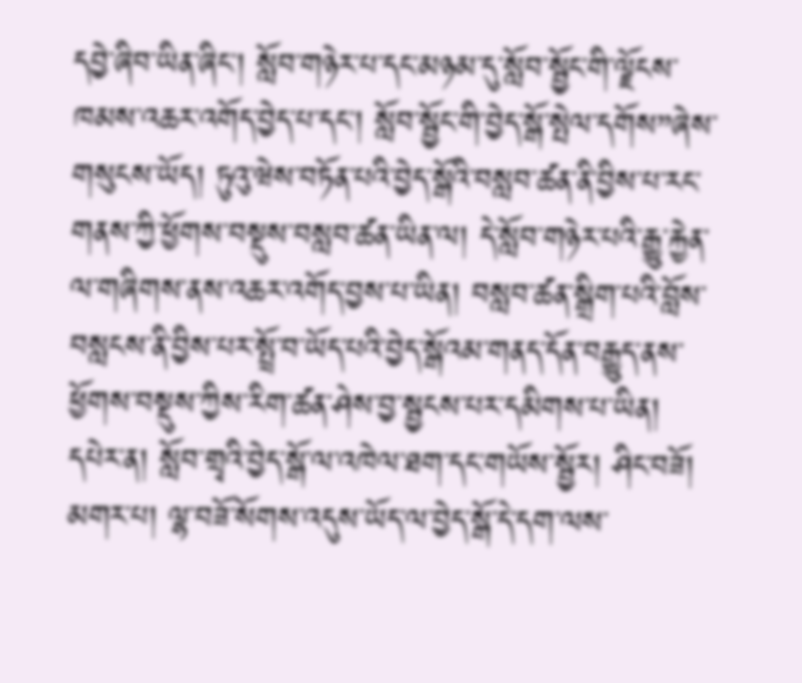དབྱེ་ཞིབ་ཡིན་ཞིང་། སློབ་གཉེར་པ་དང་མཉམ་དུ་སློབ་སྦྱོང་གི་ལྗོངས་ཁམས་འཆར་འགོད་བྱེད་པ་དང་། སློབ་སྦྱོང་གི་བྱེད་སྒོ་སྤེལ་དགོས”ཞེས་གསུངས་ཡོད། ཏུའུ་ཝེས་བཏོན་པའི་བྱེད་སྒོའི་བསླབ་ཚན་ནི་བྱིས་པ་རང་གནས་ཀྱི་ཕྱོགས་བསྡུས་བསླབ་ཚན་ཡིན་ལ། དེ་སློབ་གཉེར་པའི་རྒྱུ་རྐྱེན་ལ་གཞིགས་ནས་འཆར་འགོད་བྱས་པ་ཡིན། བསླབ་ཚན་སྒྲིག་པའི་བློས་བསླངས་ནི་བྱིས་པར་སྤྲོ་བ་ཡོད་པའི་བྱེད་སྒོའམ་གནད་དོན་བརྒྱུད་ནས་ཕྱོགས་བསྡུས་ཀྱིས་རིག་ཚན་ཤེས་བྱ་སྦྱངས་པར་དམིགས་པ་ཡིན། དཔེར་ན། སློབ་གྲྭའི་བྱེད་སྒོ་ལ་འཁེལ་ཐག་དང་གཡོས་སྦྱོར། ཤིང་བཟོ། མགར་པ། ལྷ་བཟོ་སོགས་འདུས་ཡོད་ལ་བྱེད་སྒོ་དེ་དག་ལས་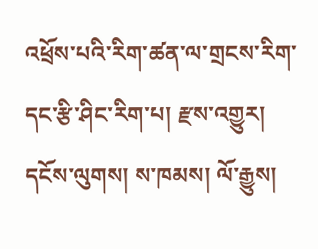འཕྲོས་པའི་རིག་ཚན་ལ་གྲངས་རིག་དང་རྩི་ཤིང་རིག་པ། རྫས་འགྱུར། དངོས་ལུགས། ས་ཁམས། ལོ་རྒྱུས།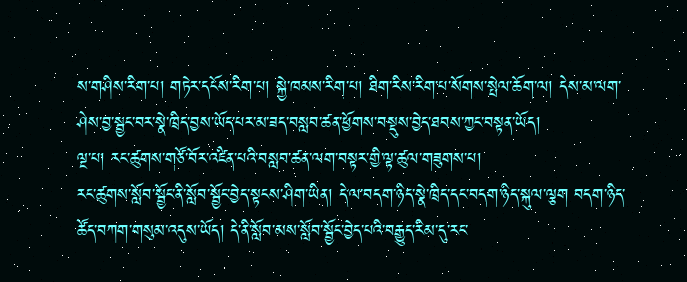ས་གཤིས་རིག་པ། གཏེར་དངོས་རིག་པ། སྐྱེ་ཁམས་རིག་པ། ཐིག་རིས་རིག་པ་སོགས་སྤེལ་ཆོག་ལ། དེས་མ་ལག་ཤེས་བྱ་སྦྱང་བར་སྣེ་ཁྲིད་བྱས་ཡོད་པར་མ་ཟད་བསླབ་ཚན་ཕྱོགས་བསྡུས་བྱེད་ཐབས་ཀྱང་བསྟན་ཡོད།
ལྔ་པ། རང་ཚུགས་གཙོ་བོར་འཛིན་པའི་བསླབ་ཚན་ལག་བསྟར་གྱི་ལྟ་ཚུལ་གཟུགས་པ།
རང་ཚུགས་སློབ་སྦྱོང་ནི་སློབ་སྦྱོང་བྱེད་སྟངས་ཤིག་ཡིན། དེ་ལ་བདག་ཉིད་སྣེ་ཁྲིད་དང་བདག་ཉིད་སྐུལ་ལྕག བདག་ཉིད་ཚོད་བཀག་གསུམ་འདུས་ཡོད། དེ་ནི་སློབ་མས་སློབ་སྦྱོང་བྱེད་པའི་བརྒྱུད་རིམ་དུ་རང་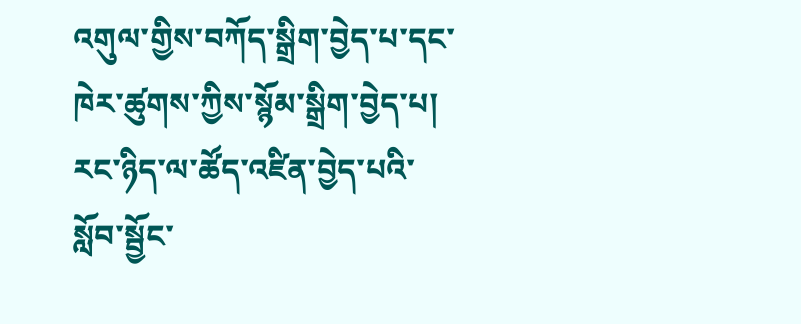འགུལ་གྱིས་བཀོད་སྒྲིག་བྱེད་པ་དང་ཁེར་ཚུགས་ཀྱིས་སྙོམ་སྒྲིག་བྱེད་པ། རང་ཉིད་ལ་ཚོད་འཛིན་བྱེད་པའི་སློབ་སྦྱོང་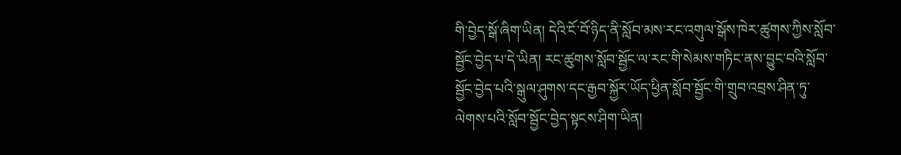གི་བྱེད་སྒོ་ཞིག་ཡིན། དེའི་ངོ་བོ་ཉིད་ནི་སློབ་མས་རང་འགུལ་སྒོས་ཁེར་ཚུགས་ཀྱིས་སློབ་སྦྱོང་བྱེད་པ་དེ་ཡིན། རང་ཚུགས་སློབ་སྦྱོང་ལ་རང་གི་སེམས་གཏིང་ནས་བྱུང་བའི་སློབ་སྦྱོང་བྱེད་པའི་སྒུལ་ཤུགས་དང་རྒྱབ་སྐྱོར་ཡོད་ཕྱིན་སློབ་སྦྱོང་གི་གྲུབ་འབྲས་ཤིན་ཏུ་ལེགས་པའི་སློབ་སྦྱོང་བྱེད་སྟངས་ཤིག་ཡིན།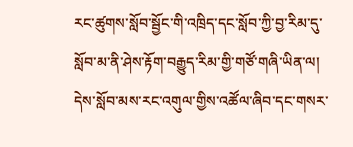རང་ཚུགས་སློབ་སྦྱོང་གི་འཁྲིད་དང་སློབ་ཀྱི་བྱ་རིམ་དུ་སློབ་མ་ནི་ཤེས་རྟོག་བརྒྱུད་རིམ་གྱི་གཙོ་གཞི་ཡིན་ལ། དེས་སློབ་མས་རང་འགུལ་གྱིས་འཚོལ་ཞིབ་དང་གསར་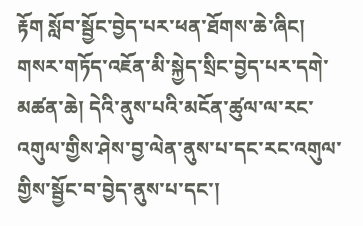རྟོག སློབ་སྦྱོང་བྱེད་པར་ཕན་ཐོགས་ཆེ་ཞིང། གསར་གཏོད་འཇོན་མི་སྐྱེད་སྲིང་བྱེད་པར་དགེ་མཚན་ཆེ། དེའི་ནུས་པའི་མངོན་ཚུལ་ལ་རང་འགུལ་གྱིས་ཤེས་བྱ་ལེན་ནུས་པ་དང་རང་འགུལ་གྱིས་སྦྱོང་བ་བྱེད་ནུས་པ་དང་།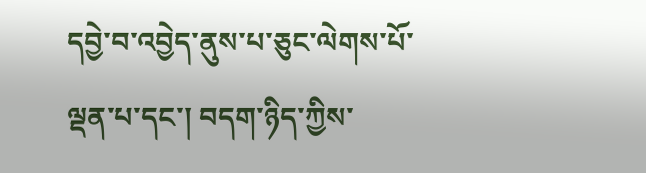དབྱེ་བ་འབྱེད་ནུས་པ་ཅུང་ལེགས་པོ་ལྡན་པ་དང་། བདག་ཉིད་ཀྱིས་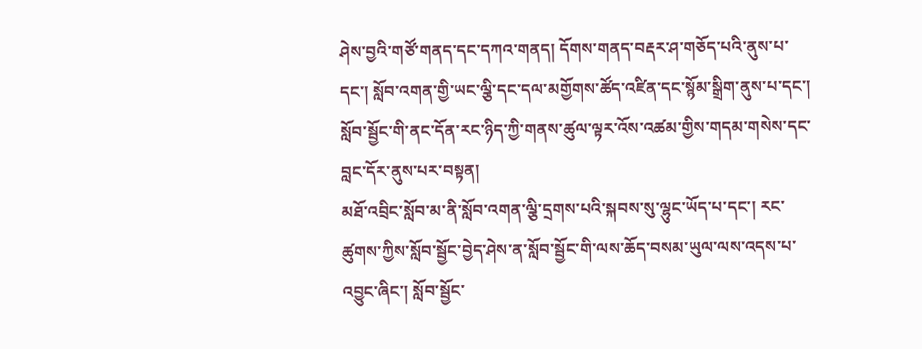ཤེས་བྱའི་གཙོ་གནད་དང་དཀའ་གནད། དོགས་གནད་བརྡར་ཤ་གཅོད་པའི་ནུས་པ་དང་། སློབ་འགན་གྱི་ཡང་ལྕི་དང་དལ་མགྱོགས་ཚོད་འཛིན་དང་སྙོམ་སྒྲིག་ནུས་པ་དང་། སློབ་སྦྱོང་གི་ནང་དོན་རང་ཉིད་ཀྱི་གནས་ཚུལ་ལྟར་འོས་འཚམ་གྱིས་གདམ་གསེས་དང་བླང་དོར་ནུས་པར་བསྟན།
མཐོ་འབྲིང་སློབ་མ་ནི་སློབ་འགན་ལྕི་དྲགས་པའི་སྐབས་སུ་ལྷུང་ཡོད་པ་དང་། རང་ཚུགས་ཀྱིས་སློབ་སྦྱོང་བྱེད་ཤེས་ན་སློབ་སྦྱོང་གི་ལས་ཆོད་བསམ་ཡུལ་ལས་འདས་པ་འབྱུང་ཞིང་། སློབ་སྦྱོང་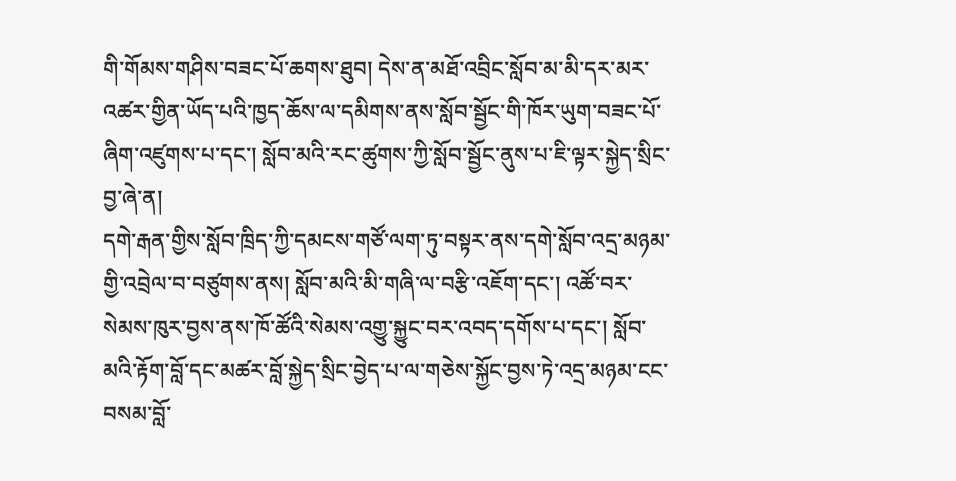གི་གོམས་གཤིས་བཟང་པོ་ཆགས་ཐུབ། དེས་ན་མཐོ་འབྲིང་སློབ་མ་མི་དར་མར་འཚར་གྱིན་ཡོད་པའི་ཁྱད་ཆོས་ལ་དམིགས་ནས་སློབ་སྦྱོང་གི་ཁོར་ཡུག་བཟང་པོ་ཞིག་འཛུགས་པ་དང་། སློབ་མའི་རང་ཚུགས་ཀྱི་སློབ་སྦྱོང་ནུས་པ་ཇི་ལྟར་སྐྱེད་སྲིང་བྱ་ཞེ་ན།
དགེ་རྒན་གྱིས་སློབ་ཁྲིད་ཀྱི་དམངས་གཙོ་ལག་ཏུ་བསྟར་ནས་དགེ་སློབ་འདྲ་མཉམ་གྱི་འབྲེལ་བ་བཙུགས་ནས། སློབ་མའི་མི་གཞི་ལ་བརྩི་འཇོག་དང་། འཚོ་བར་སེམས་ཁུར་བྱས་ནས་ཁོ་ཚོའི་སེམས་འགྱུ་སྐྱུང་བར་འབད་དགོས་པ་དང་། སློབ་མའི་རྟོག་བློ་དང་མཚར་བློ་སྐྱེད་སྲིང་བྱེད་པ་ལ་གཅེས་སྐྱོང་བྱས་ཏེ་འདྲ་མཉམ་ངང་བསམ་བློ་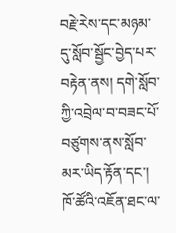བརྗེ་རེས་དང་མཉམ་དུ་སློབ་སྦྱོང་བྱེད་པར་བརྟེན་ནས། དགེ་སློབ་ཀྱི་འབྲེལ་བ་བཟང་པོ་བཙུགས་ནས་སློབ་མར་ཡིད་རྟོན་དང་། ཁོ་ཚོའི་འཇོན་ཐང་ལ་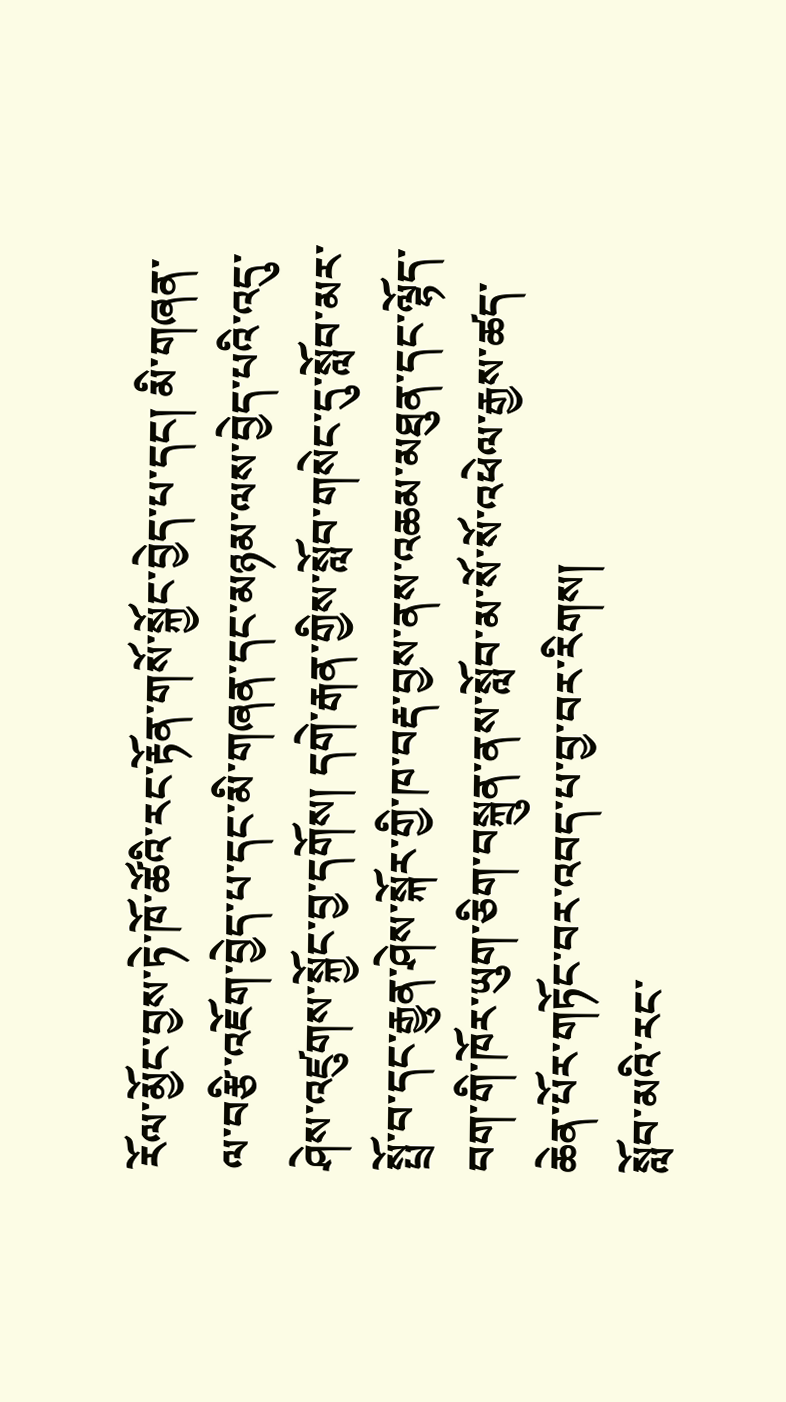རོལ་མྱོང་བྱས་ཏེ་ཁོ་ཚོའི་རང་རྟོན་གསོ་སྐྱོང་བྱེད་པ་དང། མི་གཞན་ལ་བརྩི་འཇོག་བྱེད་པ་དང་མི་གཞན་དང་མཉམ་ལས་བྱེད་པའི་འདུ་ཤེས་འཛུགས་སྐྱོང་བྱ་དགོས། དགེ་རྒན་གྱིས་སློབ་གསེང་དུ་སློབ་མར་སྤྲོ་བ་དང་རྒྱུན་ཤེས་སྐོར་གྱི་ཁ་བརྡ་བྱས་ནས་འཆམ་མཐུན་དང་ལྷོད་བག་གི་ཁོར་ཡུག་ཅིག་བསྐྲུན་ནས་སློབ་མ་སོ་སོ་འཕེལ་རྒྱས་ཚད་ཆེན་པོར་གཏོང་བར་འབད་པ་བྱ་བར་རིགས།
སློབ་མའི་རང་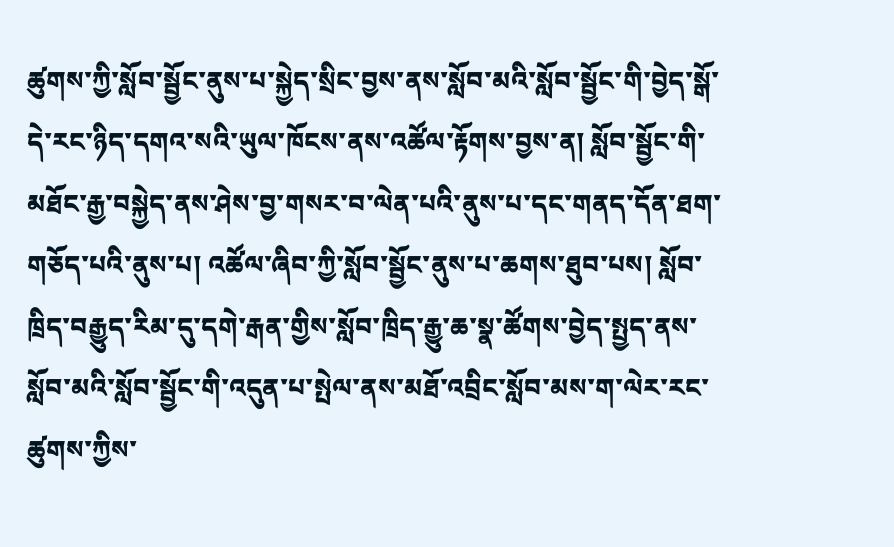ཚུགས་ཀྱི་སློབ་སྦྱོང་ནུས་པ་སྐྱེད་སྲིང་བྱས་ནས་སློབ་མའི་སློབ་སྦྱོང་གི་བྱེད་སྒོ་དེ་རང་ཉིད་དགའ་སའི་ཡུལ་ཁོངས་ནས་འཚོལ་རྟོགས་བྱས་ན། སློབ་སྦྱོང་གི་མཐོང་རྒྱ་བསྐྱེད་ནས་ཤེས་བྱ་གསར་བ་ལེན་པའི་ནུས་པ་དང་གནད་དོན་ཐག་གཅོད་པའི་ནུས་པ། འཚོལ་ཞིབ་ཀྱི་སློབ་སྦྱོང་ནུས་པ་ཆགས་ཐུབ་པས། སློབ་ཁྲིད་བརྒྱུད་རིམ་དུ་དགེ་རྒན་གྱིས་སློབ་ཁྲིད་རྒྱུ་ཆ་སྣ་ཚོགས་བྱེད་སྤྱད་ནས་སློབ་མའི་སློབ་སྦྱོང་གི་འདུན་པ་སྤེལ་ནས་མཐོ་འབྲིང་སློབ་མས་ག་ལེར་རང་ཚུགས་ཀྱིས་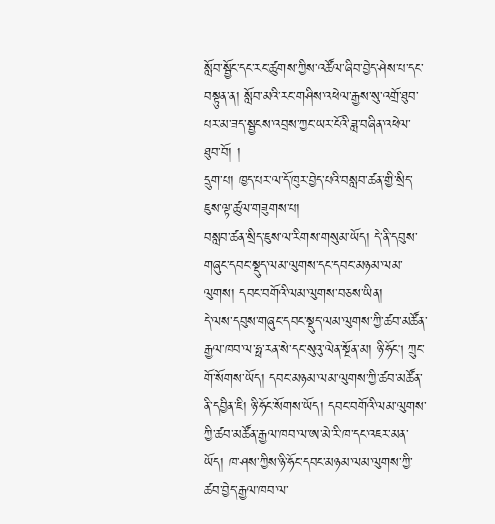སློབ་སྦྱོང་དང་རང་ཚུགས་ཀྱིས་འཚོལ་ཞིབ་བྱེད་ཤེས་པ་དང་བསྟུན་ན། སློབ་མའི་རང་གཤིས་འཕེལ་རྒྱས་སུ་འགྲོ་ཐུབ་པར་མ་ཟད་སྦྱངས་འབྲས་ཀྱང་ཡར་ངོའི་ཟླ་བཞིན་འཕེལ་ཐུབ་བོ། །
དྲུག་པ། ཁྱད་པར་ལ་དོ་ཁུར་བྱེད་པའི་བསླབ་ཚན་གྱི་སྲིད་ཇུས་ལྟ་ཚུལ་གཟུགས་པ།
བསླབ་ཚན་སྲིད་ཇུས་ལ་རིགས་གསུམ་ཡོད། དེ་ནི་དབུས་གཞུང་དབང་སྡུད་ལམ་ལུགས་དང་དབང་མཉམ་ལམ་ལུགས། དབང་བགོའི་ལམ་ལུགས་བཅས་ཡིན།
དེ་ལས་དབུས་གཞུང་དབང་སྡུད་ལམ་ལུགས་ཀྱི་ཚབ་མཚོན་རྒྱལ་ཁབ་ལ་ཧྥ་རན་སེ་དང་སུའུ་ལེན་སྔོན་མ། ཉི་ཧོང། ཀྲུང་གོ་སོགས་ཡོད། དབང་མཉམ་ལམ་ལུགས་ཀྱི་ཚབ་མཚོན་ནི་དབྱིན་ཇི། ཉི་ཧོང་སོགས་ཡོད། དབང་བགོའི་ལམ་ལུགས་ཀྱི་ཚབ་མཚོན་རྒྱལ་ཁབ་ལ་ཨ་མེ་རི་ཁ་དང་འཇར་མན་ཡོད། ཁ་ཤས་ཀྱིས་ཉི་ཧོང་དབང་མཉམ་ལམ་ལུགས་ཀྱི་ཚབ་བྱེད་རྒྱལ་ཁབ་ལ་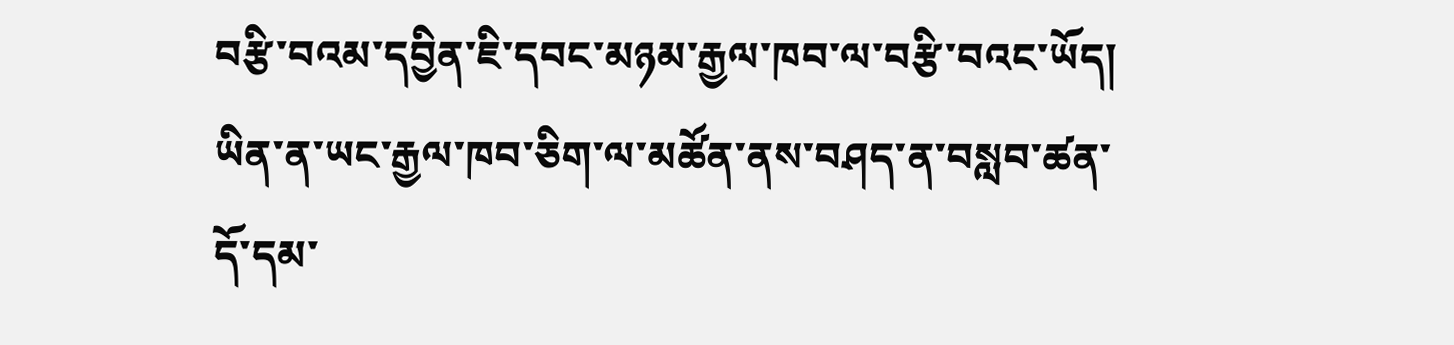བརྩི་བའམ་དབྱིན་ཇི་དབང་མཉམ་རྒྱལ་ཁབ་ལ་བརྩི་བའང་ཡོད། ཡིན་ན་ཡང་རྒྱལ་ཁབ་ཅིག་ལ་མཚོན་ནས་བཤད་ན་བསླབ་ཚན་དོ་དམ་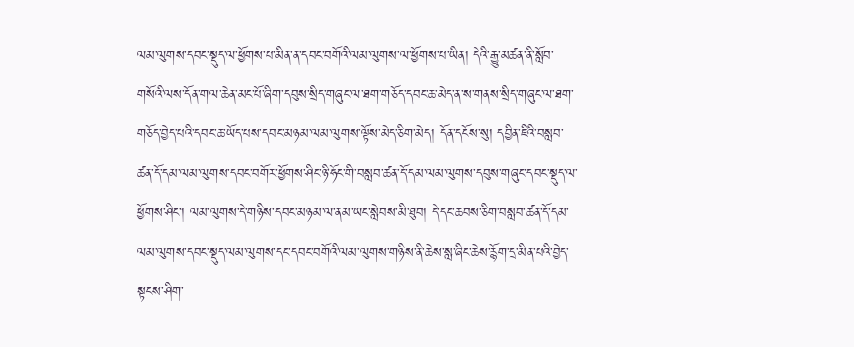ལམ་ལུགས་དབང་སྡུད་ལ་ཕྱོགས་པ་མིན་ན་དབང་བགོའི་ལམ་ལུགས་ལ་ཕྱོགས་པ་ཡིན། དེའི་རྒྱུ་མཚན་ནི་སློབ་གསོའི་ལས་དོན་གལ་ཆེན་མང་པོ་ཞིག་དབུས་སྲིད་གཞུང་ལ་ཐག་གཅོད་དབང་ཆ་མེད་ན་ས་གནས་སྲིད་གཞུང་ལ་ཐག་གཅོད་བྱེད་པའི་དབང་ཆ་ཡོད་པས་དབང་མཉམ་ལམ་ལུགས་ལྟོས་མེད་ཅིག་མེད། དོན་དངོས་སུ། དབྱིན་ཇིའི་བསླབ་ཚན་དོ་དམ་ལམ་ལུགས་དབང་བགོར་ཕྱོགས་ཤིང་ཉི་ཧོང་གི་བསླབ་ཚན་དོ་དམ་ལམ་ལུགས་དབུས་གཞུང་དབང་སྡུད་ལ་ཕྱོགས་ཤིང་། ལམ་ལུགས་དེ་གཉིས་དབང་མཉམ་ལ་ནམ་ཡང་སླེབས་མི་ཐུབ། དེ་དང་ཆབས་ཅིག་བསླབ་ཚན་དོ་དམ་ལམ་ལུགས་དབང་སྡུད་ལམ་ལུགས་དང་དབང་བགོའི་ལམ་ལུགས་གཉིས་ནི་ཆེས་སླ་ཞིང་ཆེས་རྙོག་དྲ་མིན་པའི་བྱེད་སྟངས་ཤིག་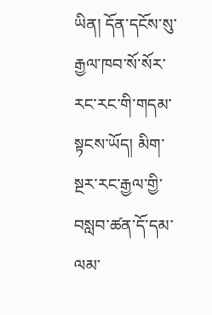ཡིན། དོན་དངོས་སུ་རྒྱལ་ཁབ་སོ་སོར་རང་རང་གི་གདམ་སྟངས་ཡོད། མིག་སྔར་རང་རྒྱལ་གྱི་བསླབ་ཚན་དོ་དམ་ལམ་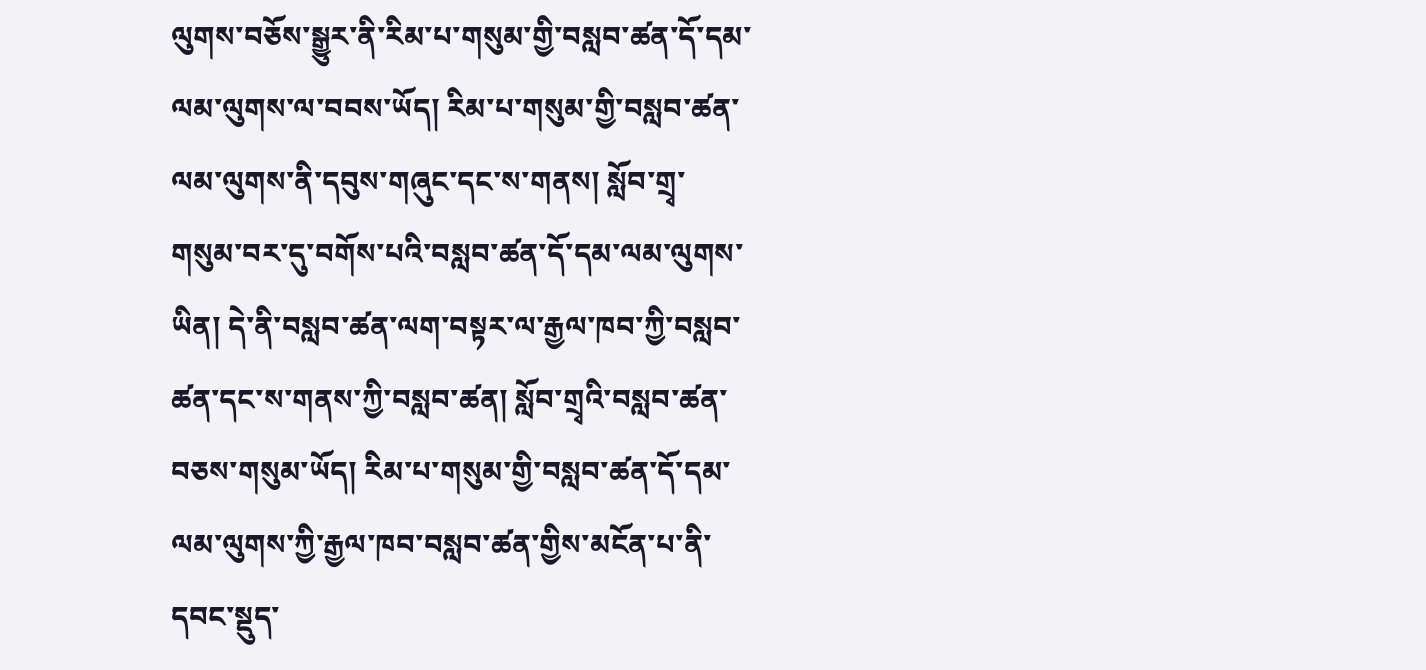ལུགས་བཅོས་སྒྱུར་ནི་རིམ་པ་གསུམ་གྱི་བསླབ་ཚན་དོ་དམ་ལམ་ལུགས་ལ་བབས་ཡོད། རིམ་པ་གསུམ་གྱི་བསླབ་ཚན་ལམ་ལུགས་ནི་དབུས་གཞུང་དང་ས་གནས། སློབ་གྲྭ་གསུམ་བར་དུ་བགོས་པའི་བསླབ་ཚན་དོ་དམ་ལམ་ལུགས་ཡིན། དེ་ནི་བསླབ་ཚན་ལག་བསྟར་ལ་རྒྱལ་ཁབ་ཀྱི་བསླབ་ཚན་དང་ས་གནས་ཀྱི་བསླབ་ཚན། སློབ་གྲྭའི་བསླབ་ཚན་བཅས་གསུམ་ཡོད། རིམ་པ་གསུམ་གྱི་བསླབ་ཚན་དོ་དམ་ལམ་ལུགས་ཀྱི་རྒྱལ་ཁབ་བསླབ་ཚན་གྱིས་མངོན་པ་ནི་དབང་སྡུད་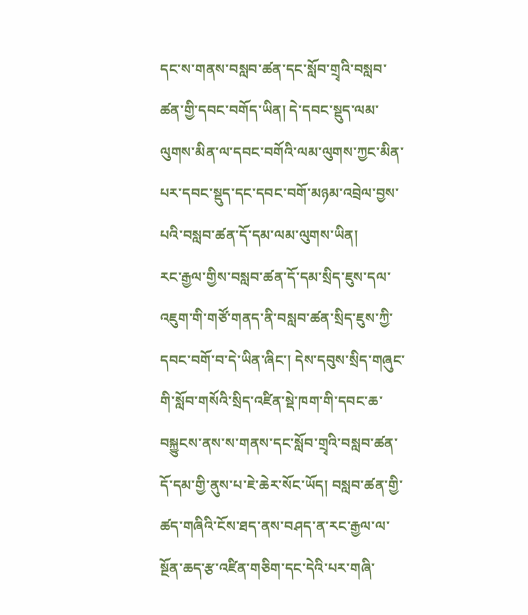དང་ས་གནས་བསླབ་ཚན་དང་སློབ་གྲྭའི་བསླབ་ཚན་གྱི་དབང་བགོད་ཡིན། དེ་དབང་སྡུད་ལམ་ལུགས་མིན་ལ་དབང་བགོའི་ལམ་ལུགས་ཀྱང་མིན་པར་དབང་སྡུད་དང་དབང་བགོ་མཉམ་འབྲེལ་བྱས་པའི་བསླབ་ཚན་དོ་དམ་ལམ་ལུགས་ཡིན།
རང་རྒྱལ་གྱིས་བསླབ་ཚན་དོ་དམ་སྲིད་ཇུས་དལ་འཇུག་གི་གཙོ་གནད་ནི་བསླབ་ཚན་སྲིད་ཇུས་ཀྱི་དབང་བགོ་བ་དེ་ཡིན་ཞིང་། དེས་དབུས་སྲིད་གཞུང་གི་སློབ་གསོའི་སྲིད་འཛིན་སྡེ་ཁག་གི་དབང་ཆ་བསྐྱུངས་ནས་ས་གནས་དང་སློབ་གྲྭའི་བསླབ་ཚན་དོ་དམ་གྱི་ནུས་པ་ཇེ་ཆེར་སོང་ཡོད། བསླབ་ཚན་གྱི་ཚད་གཞིའི་ངོས་ཐད་ནས་བཤད་ན་རང་རྒྱལ་ལ་སྔོན་ཆད་རྩ་འཛིན་གཅིག་དང་དེའི་པར་གཞི་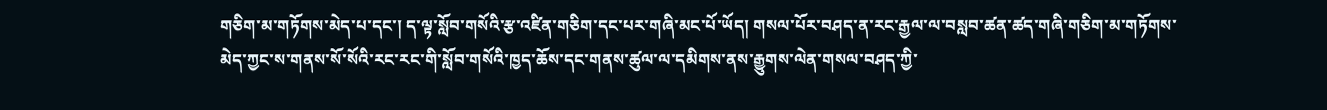གཅིག་མ་གཏོགས་མེད་པ་དང་། ད་ལྟ་སློབ་གསོའི་རྩ་འཛིན་གཅིག་དང་པར་གཞི་མང་པོ་ཡོད། གསལ་པོར་བཤད་ན་རང་རྒྱལ་ལ་བསླབ་ཚན་ཚད་གཞི་གཅིག་མ་གཏོགས་མེད་ཀྱང་ས་གནས་སོ་སོའི་རང་རང་གི་སློབ་གསོའི་ཁྱད་ཆོས་དང་གནས་ཚུལ་ལ་དམིགས་ནས་རྒྱུགས་ལེན་གསལ་བཤད་ཀྱི་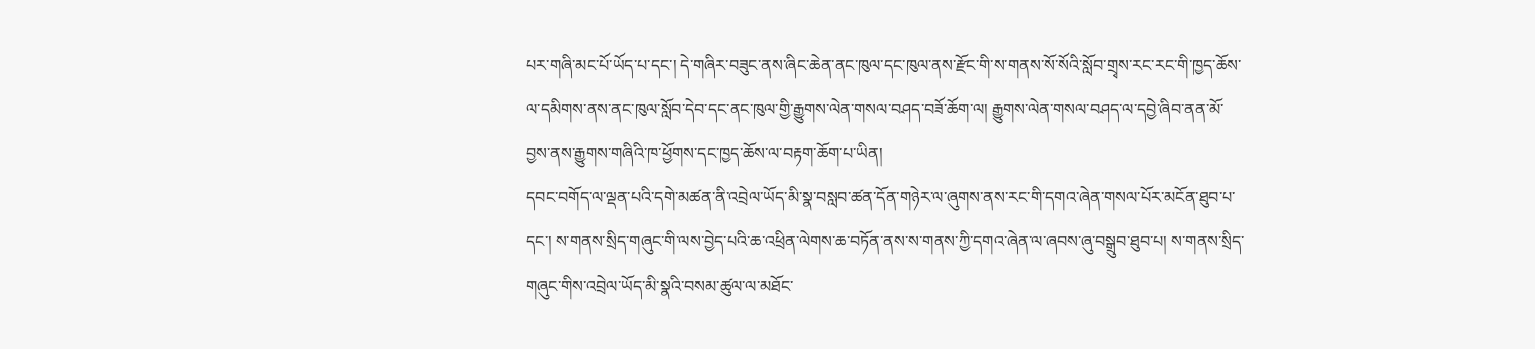པར་གཞི་མང་པོ་ཡོད་པ་དང་། དེ་གཞིར་བཟུང་ནས་ཞིང་ཆེན་ནང་ཁུལ་དང་ཁུལ་ནས་རྫོང་གི་ས་གནས་སོ་སོའི་སློབ་གྲྭས་རང་རང་གི་ཁྱད་ཆོས་ལ་དམིགས་ནས་ནང་ཁུལ་སློབ་དེབ་དང་ནང་ཁུལ་གྱི་རྒྱུགས་ལེན་གསལ་བཤད་བཟོ་ཆོག་ལ། རྒྱུགས་ལེན་གསལ་བཤད་ལ་དབྱེ་ཞིབ་ནན་མོ་བྱས་ནས་རྒྱུགས་གཞིའི་ཁ་ཕྱོགས་དང་ཁྱད་ཆོས་ལ་བརྟག་ཆོག་པ་ཡིན།
དབང་བགོད་ལ་ལྡན་པའི་དགེ་མཚན་ནི་འབྲེལ་ཡོད་མི་སྣ་བསླབ་ཚན་དོན་གཉེར་ལ་ཞུགས་ནས་རང་གི་དགའ་ཞེན་གསལ་པོར་མངོན་ཐུབ་པ་དང་། ས་གནས་སྲིད་གཞུང་གི་ལས་བྱེད་པའི་ཆ་འཕྲིན་ལེགས་ཆ་བཏོན་ནས་ས་གནས་ཀྱི་དགའ་ཞེན་ལ་ཞབས་ཞུ་བསྒྲུབ་ཐུབ་པ། ས་གནས་སྲིད་གཞུང་གིས་འབྲེལ་ཡོད་མི་སྣའི་བསམ་ཚུལ་ལ་མཐོང་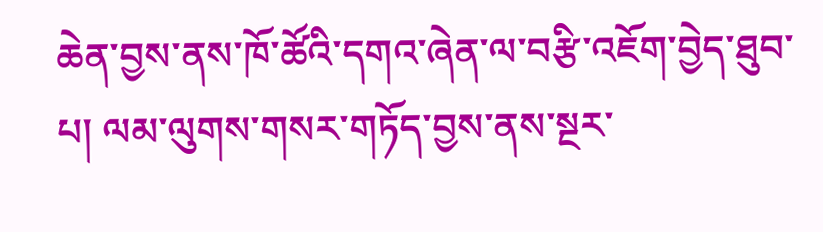ཆེན་བྱས་ནས་ཁོ་ཚོའི་དགའ་ཞེན་ལ་བརྩི་འཇོག་བྱེད་ཐུབ་པ། ལམ་ལུགས་གསར་གཏོད་བྱས་ནས་སྔར་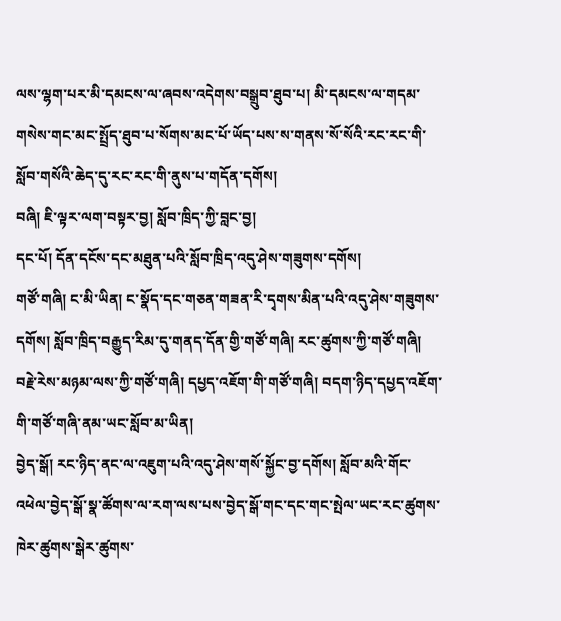ལས་ལྷག་པར་མི་དམངས་ལ་ཞབས་འདེགས་བསྒྲུབ་ཐུབ་པ། མི་དམངས་ལ་གདམ་གསེས་གང་མང་སྤྲོད་ཐུབ་པ་སོགས་མང་པོ་ཡོད་པས་ས་གནས་སོ་སོའི་རང་རང་གི་སློབ་གསོའི་ཆེད་དུ་རང་རང་གི་ནུས་པ་གདོན་དགོས།
བཞི། ཇི་ལྟར་ལག་བསྟར་བྱ། སློབ་ཁྲིད་ཀྱི་བླང་བྱ།
དང་པོ། དོན་དངོས་དང་མཐུན་པའི་སློབ་ཁྲིད་འདུ་ཤེས་གཟུགས་དགོས།
གཙོ་གཞི། ང་མི་ཡིན། ང་སྣོད་དང་གཅན་གཟན་རི་དྭགས་མིན་པའི་འདུ་ཤེས་གཟུགས་དགོས། སློབ་ཁྲིད་བརྒྱུད་རིམ་དུ་གནད་དོན་གྱི་གཙོ་གཞི། རང་ཚུགས་ཀྱི་གཙོ་གཞི། བརྗེ་རེས་མཉམ་ལས་ཀྱི་གཙོ་གཞི། དཔྱད་འཇོག་གི་གཙོ་གཞི། བདག་ཉིད་དཔྱད་འཇོག་གི་གཙོ་གཞི་ནམ་ཡང་སློབ་མ་ཡིན།
བྱེད་སྒོ། རང་ཉིད་ནང་ལ་འཇུག་པའི་འདུ་ཤེས་གསོ་སྐྱོང་བྱ་དགོས། སློབ་མའི་གོང་འཕེལ་བྱེད་སྒོ་སྣ་ཚོགས་ལ་རག་ལས་པས་བྱེད་སྒོ་གང་དང་གང་སྤེལ་ཡང་རང་ཚུགས་ཁེར་ཚུགས་སྒེར་ཚུགས་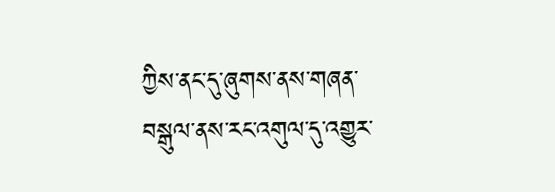ཀྱིས་ནང་དུ་ཞུགས་ནས་གཞན་བསྒུལ་ནས་རང་འགུལ་དུ་འགྱུར་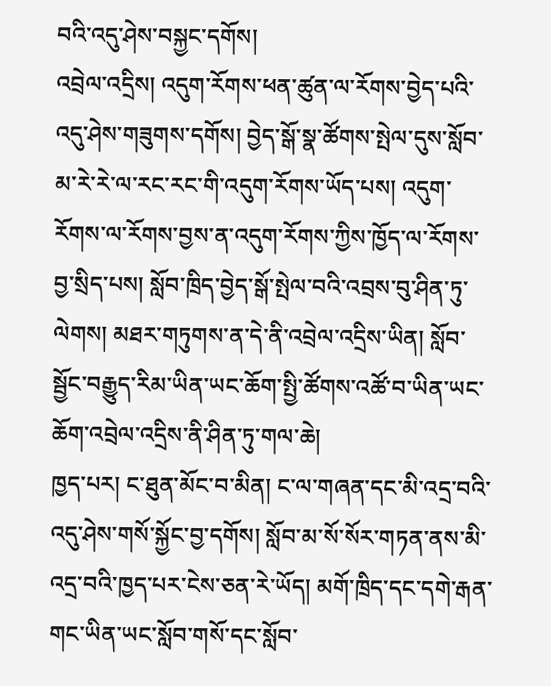བའི་འདུ་ཤེས་བསྐྱང་དགོས།
འབྲེལ་འདྲིས། འདུག་རོགས་ཕན་ཚུན་ལ་རོགས་བྱེད་པའི་འདུ་ཤེས་གཟུགས་དགོས། བྱེད་སྒོ་སྣ་ཚོགས་སྤེལ་དུས་སློབ་མ་རེ་རེ་ལ་རང་རང་གི་འདུག་རོགས་ཡོད་པས། འདུག་རོགས་ལ་རོགས་བྱས་ན་འདུག་རོགས་ཀྱིས་ཁྱོད་ལ་རོགས་བྱ་སྲིད་པས། སློབ་ཁྲིད་བྱེད་སྒོ་སྤེལ་བའི་འབྲས་བུ་ཤིན་ཏུ་ལེགས། མཐར་གཏུགས་ན་དེ་ནི་འབྲེལ་འདྲིས་ཡིན། སློབ་སྦྱོང་བརྒྱུད་རིམ་ཡིན་ཡང་ཆོག་སྤྱི་ཚོགས་འཚོ་བ་ཡིན་ཡང་ཆོག་འབྲེལ་འདྲིས་ནི་ཤིན་ཏུ་གལ་ཆེ།
ཁྱད་པར། ང་ཐུན་མོང་བ་མིན། ང་ལ་གཞན་དང་མི་འདྲ་བའི་འདུ་ཤེས་གསོ་སྐྱོང་བྱ་དགོས། སློབ་མ་སོ་སོར་གཏན་ནས་མི་འདྲ་བའི་ཁྱད་པར་ངེས་ཅན་རེ་ཡོད། མགོ་ཁྲིད་དང་དགེ་རྒན་གང་ཡིན་ཡང་སློབ་གསོ་དང་སློབ་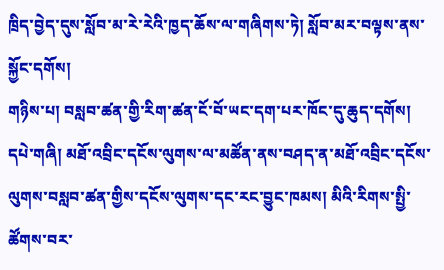ཁྲིད་བྱེད་དུས་སློབ་མ་རེ་རེའི་ཁྱད་ཆོས་ལ་གཞིགས་ཏེ། སློབ་མར་བལྟས་ནས་སྐྱོང་དགོས།
གཉིས་པ། བསླབ་ཚན་གྱི་རིག་ཚན་ངོ་བོ་ཡང་དག་པར་ཁོང་དུ་ཆུད་དགོས།
དཔེ་གཞི། མཐོ་འབྲིང་དངོས་ལུགས་ལ་མཚོན་ནས་བཤད་ན་མཐོ་འབྲིང་དངོས་ལུགས་བསླབ་ཚན་གྱིས་དངོས་ལུགས་དང་རང་བྱུང་ཁམས། མིའི་རིགས་སྤྱི་ཚོགས་བར་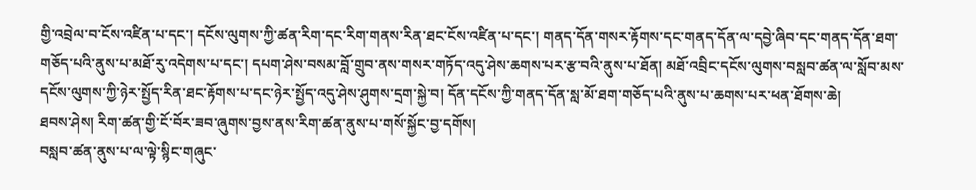གྱི་འབྲེལ་བ་ངོས་འཛིན་པ་དང་། དངོས་ལུགས་ཀྱི་ཚན་རིག་དང་རིག་གནས་རིན་ཐང་ངོས་འཛིན་པ་དང་། གནད་དོན་གསར་རྟོགས་དང་གནད་དོན་ལ་དབྱེ་ཞིབ་དང་གནད་དོན་ཐག་གཅོད་པའི་ནུས་པ་མཐོ་རུ་འདེགས་པ་དང་། དཔག་ཤེས་བསམ་བློ་གྲུབ་ནས་གསར་གཏོད་འདུ་ཤེས་ཆགས་པར་རྩ་བའི་ནུས་པ་ཐོན། མཐོ་འབྲིང་དངོས་ལུགས་བསླབ་ཚན་ལ་སློབ་མས་དངོས་ལུགས་ཀྱི་ཉེར་སྤྱོད་རིན་ཐང་རྟོགས་པ་དང་ཉེར་སྤྱོད་འདུ་ཤེས་ཤུགས་དྲག་སྐྱེ་བ། དོན་དངོས་ཀྱི་གནད་དོན་སླ་མོ་ཐག་གཅོད་པའི་ནུས་པ་ཆགས་པར་ཕན་ཐོགས་ཆེ།
ཐབས་ཤེས། རིག་ཚན་གྱི་ངོ་བོར་ཟབ་ཞུགས་བྱས་ནས་རིག་ཚན་ནུས་པ་གསོ་སྐྱོང་བྱ་དགོས།
བསླབ་ཚན་ནུས་པ་ལ་ལྟེ་སྙིང་གཞུང་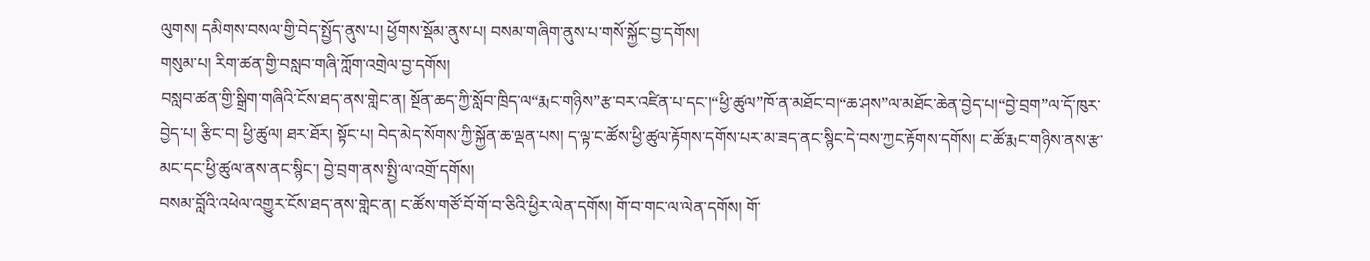ལུགས། དམིགས་བསལ་གྱི་བེད་སྤྱོད་ནུས་པ། ཕྱོགས་སྡོམ་ནུས་པ། བསམ་གཞིག་ནུས་པ་གསོ་སྐྱོང་བྱ་དགོས།
གསུམ་པ། རིག་ཚན་གྱི་བསླབ་གཞི་ཀློག་འགྲེལ་བྱ་དགོས།
བསླབ་ཚན་གྱི་སྒྲིག་གཞིའི་ངོས་ཐད་ནས་གླེང་ན། སྔོན་ཆད་ཀྱི་སློབ་ཁྲིད་ལ“རྨང་གཉིས”རྩ་བར་འཛིན་པ་དང་།“ཕྱི་ཚུལ”ཁོ་ན་མཐོང་བ།“ཆ་ཤས”ལ་མཐོང་ཆེན་བྱེད་པ།“བྱེ་བྲག”ལ་དོ་ཁུར་བྱེད་པ། རྩིང་བ། ཕྱི་ཚུལ། ཐར་ཐོར། སྟོང་པ། བེད་མེད་སོགས་ཀྱི་སྐྱོན་ཆ་ལྡན་པས། ད་ལྟ་ང་ཚོས་ཕྱི་ཚུལ་རྟོགས་དགོས་པར་མ་ཟད་ནང་སྙིང་དེ་བས་ཀྱང་རྟོགས་དགོས། ང་ཚོ་རྨང་གཉིས་ནས་རྩ་མང་དང་ཕྱི་ཚུལ་ནས་ནང་སྙིང་། བྱེ་བྲག་ནས་སྤྱི་ལ་འགྲོ་དགོས།
བསམ་བློའི་འཕེལ་འགྱུར་ངོས་ཐད་ནས་གླེང་ན། ང་ཚོས་གཙོ་བོ་གོ་བ་ཅིའི་ཕྱིར་ལེན་དགོས། གོ་བ་གང་ལ་ལེན་དགོས། གོ་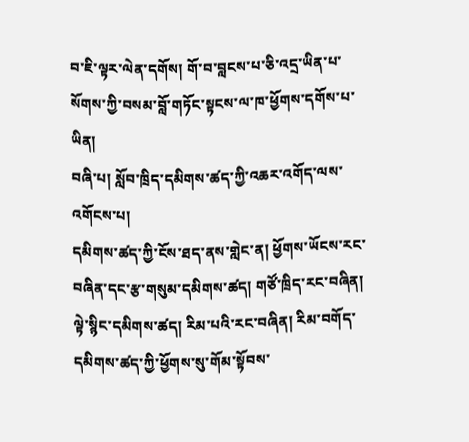བ་ཇི་ལྟར་ལེན་དགོས། གོ་བ་བླངས་པ་ཅི་འདྲ་ཡིན་པ་སོགས་ཀྱི་བསམ་བློ་གཏོང་སྟངས་ལ་ཁ་ཕྱོགས་དགོས་པ་ཡིན།
བཞི་པ། སློབ་ཁྲིད་དམིགས་ཚད་ཀྱི་འཆར་འགོད་ལས་འགོངས་པ།
དམིགས་ཚད་ཀྱི་ངོས་ཐད་ནས་གླེང་ན། ཕྱོགས་ཡོངས་རང་བཞིན་དང་རྩ་གསུམ་དམིགས་ཚད། གཙོ་ཁྲིད་རང་བཞིན། ལྟེ་སྙིང་དམིགས་ཚད། རིམ་པའི་རང་བཞིན། རིམ་བགོད་དམིགས་ཚད་ཀྱི་ཕྱོགས་སུ་གོམ་སྟོབས་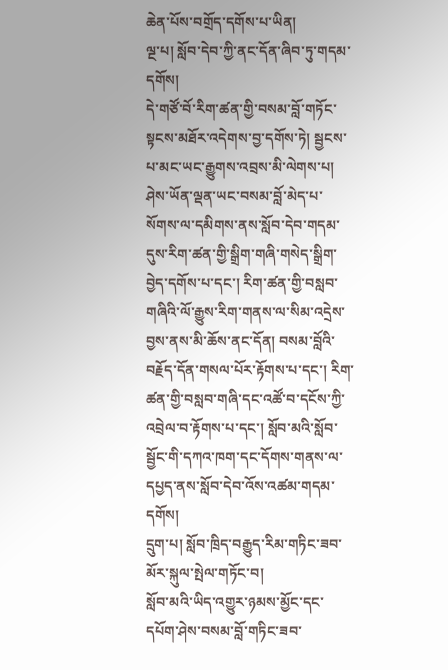ཆེན་པོས་བགྲོད་དགོས་པ་ཡིན།
ལྔ་པ། སློབ་དེབ་ཀྱི་ནང་དོན་ཞིབ་ཏུ་གདམ་དགོས།
དེ་གཙོ་བོ་རིག་ཚན་གྱི་བསམ་བློ་གཏོང་སྟངས་མཐོར་འདེགས་བྱ་དགོས་ཏེ། སྦྱངས་པ་མང་ཡང་རྒྱུགས་འབྲས་མི་ལེགས་པ། ཤེས་ཡོན་ལྡན་ཡང་བསམ་བློ་མེད་པ་སོགས་ལ་དམིགས་ནས་སློབ་དེབ་གདམ་དུས་རིག་ཚན་གྱི་སྒྲིག་གཞི་གསེད་སྒྲིག་བྱེད་དགོས་པ་དང་། རིག་ཚན་གྱི་བསླབ་གཞིའི་ལོ་རྒྱུས་རིག་གནས་ལ་སིམ་འདྲེས་བྱས་ནས་མི་ཆོས་ནང་དོན། བསམ་བློའི་བརྗོད་དོན་གསལ་པོར་རྟོགས་པ་དང་། རིག་ཚན་གྱི་བསླབ་གཞི་དང་འཚོ་བ་དངོས་ཀྱི་འབྲེལ་བ་རྟོགས་པ་དང་། སློབ་མའི་སློབ་སྦྱོང་གི་དཀའ་ཁག་དང་དོགས་གནས་ལ་དཔྱད་ནས་སློབ་དེབ་འོས་འཚམ་གདམ་དགོས།
དྲུག་པ། སློབ་ཁྲིད་བརྒྱུད་རིམ་གཏིང་ཟབ་མོར་སྐུལ་སྤེལ་གཏོང་བ།
སློབ་མའི་ཡིད་འགྱུར་ཉམས་མྱོང་དང་དཔོག་ཤེས་བསམ་བློ་གཏིང་ཟབ་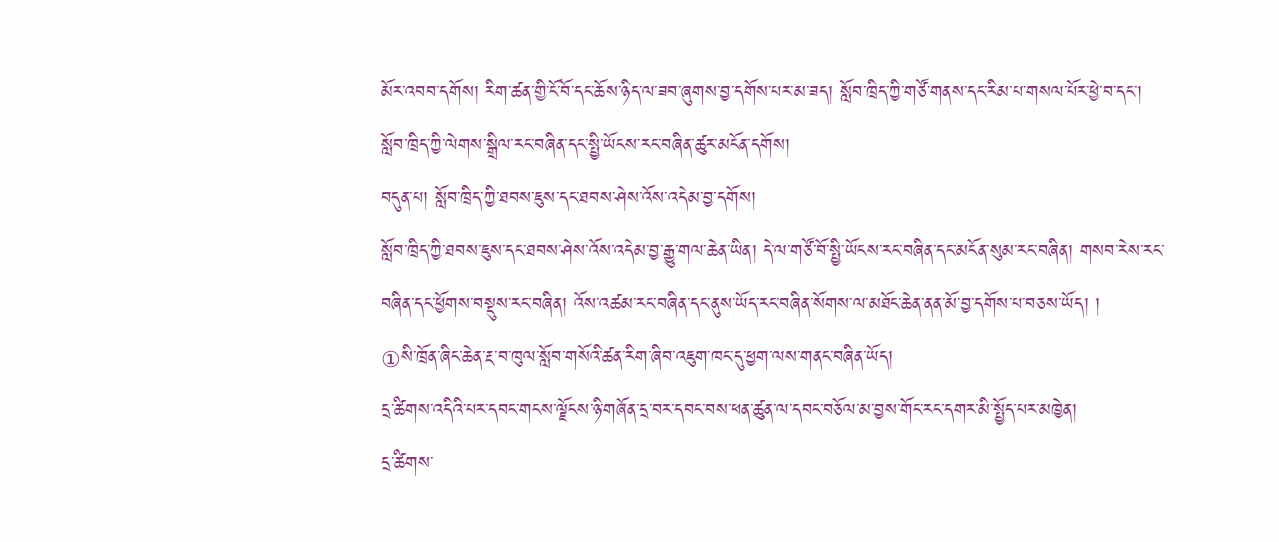མོར་འབབ་དགོས། རིག་ཚན་གྱི་ངོ་བོ་དང་ཆོས་ཉིད་ལ་ཟབ་ཞུགས་བྱ་དགོས་པར་མ་ཟད། སློབ་ཁྲིད་ཀྱི་གཙོ་གནས་དང་རིམ་པ་གསལ་པོར་ཕྱེ་བ་དང་། སློབ་ཁྲིད་ཀྱི་ལེགས་སྒྲིལ་རང་བཞིན་དང་སྤྱི་ཡོངས་རང་བཞིན་ཚུར་མངོན་དགོས།
བདུན་པ། སློབ་ཁྲིད་ཀྱི་ཐབས་ཇུས་དང་ཐབས་ཤེས་འོས་འདེམ་བྱ་དགོས།
སློབ་ཁྲིད་ཀྱི་ཐབས་ཇུས་དང་ཐབས་ཤེས་འོས་འདེམ་བྱ་རྒྱུ་གལ་ཆེན་ཡིན། དེ་ལ་གཙོ་བོ་སྤྱི་ཡོངས་རང་བཞིན་དང་མངོན་སུམ་རང་བཞིན། གསབ་རེས་རང་བཞིན་དང་ཕྱོགས་བསྡུས་རང་བཞིན། འོས་འཚམ་རང་བཞིན་དང་ནུས་ཡོད་རང་བཞིན་སོགས་ལ་མཐོང་ཆེན་ནན་མོ་བྱ་དགོས་པ་བཅས་ཡོད། །
①སི་ཁྲོན་ཞིང་ཆེན་རྔ་བ་ཁུལ་སློབ་གསོའི་ཚན་རིག་ཞིབ་འཇུག་ཁང་དུ་ཕྱག་ལས་གནང་བཞིན་ཡོད།
དྲ་ཚིགས་འདིའི་པར་དབང་གངས་ལྗོངས་ཉི་གཞོན་དྲ་བར་དབང་བས་ཕན་ཚུན་ལ་དབང་བཅོལ་མ་བྱས་གོང་རང་དགར་མི་སྤྱོད་པར་མཁྱེན།
དྲ་ཚིགས་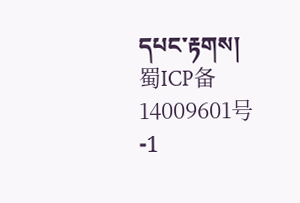དཔང་རྟགས། 蜀ICP备14009601号-1